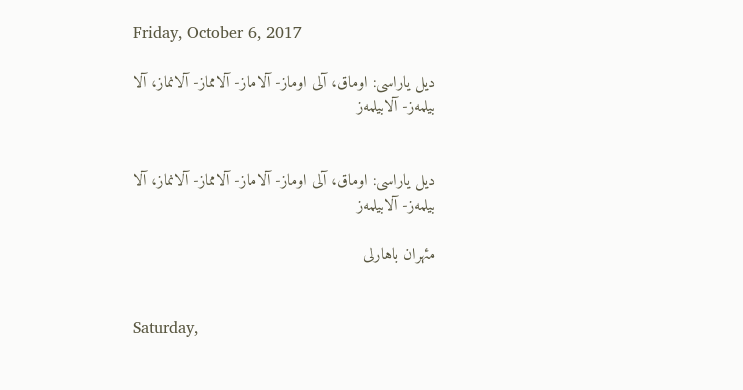Friday, October 6, 2017

ديل ياراسی: اوماق، آلی اوماز- آلاماز- آلامماز- آلانماز، آلا بيلمه‌ز- آلابيلمه‌ز


ديل ياراسی: اوماق، آلی اوماز- آلاماز- آلامماز- آلانماز، آلا بيلمه‌ز- آلابيلمه‌ز

مئهران باهارلی


Saturday,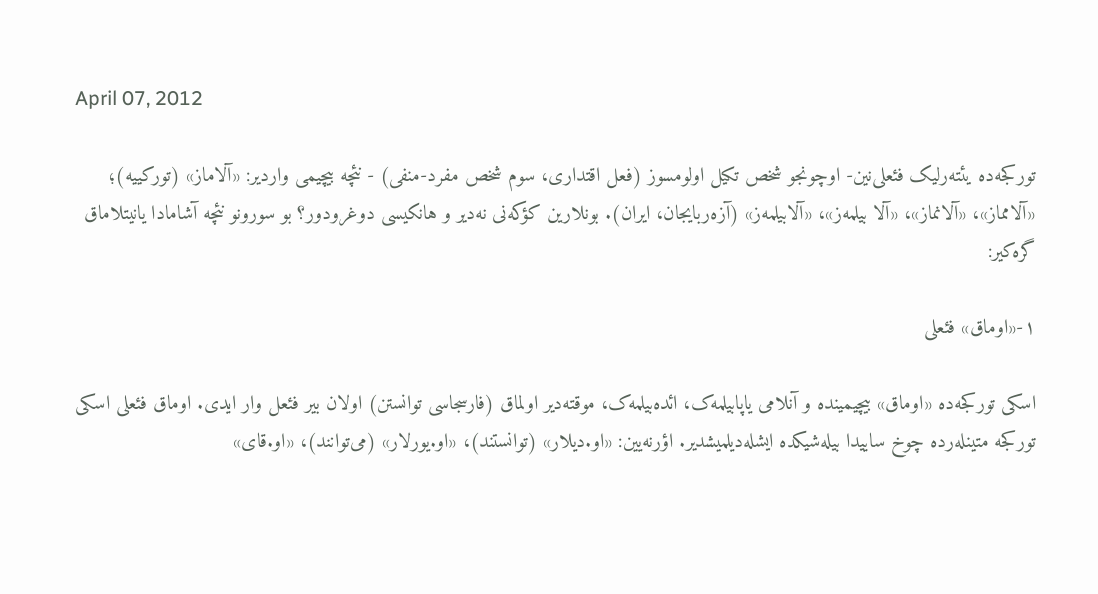April 07, 2012

تورکجه‌ده یئته‌رلیک فئعلی‌نین- اوچونجو شخص تکیل اولومسوز (فعل اقتداری، سوم شخص مفرد-منفی) - نئچه بیچیمی واردیر: «آلاماز» (تورکییه)؛ «آلامماز»، «آلانماز»، «آلا بیلمه‌ز»، «آلابیلمه‌ز» (آزه‌ربایجان، ایران). بونلارین کؤکه‌نی نه‌دیر و هانکیسی دوغرودور؟ بو سورونو نئچه آشامادا یانیتلاماق گره‌کیر:

١-«اوماق» فئعلی

اسکی تورکجه‌ده «اوماق» بیچیمینده و آنلامی یاپابیلمه‌ک، ائده‌بیلمه‌ک، موقته‌دیر اولماق (فارسجاسی توانستن) اولان بیر فئعل وار ایدی. اوماق فئعلی اسکی تورکجه‌ متینله‌رده چوخ ساییدا بیله‌شیکده ایشله‌دیلمیشدیر. اؤرنه‌یین: «او.دیلار» (توانستند)، «او.یورلار» (می‌توانند)، «او.قای»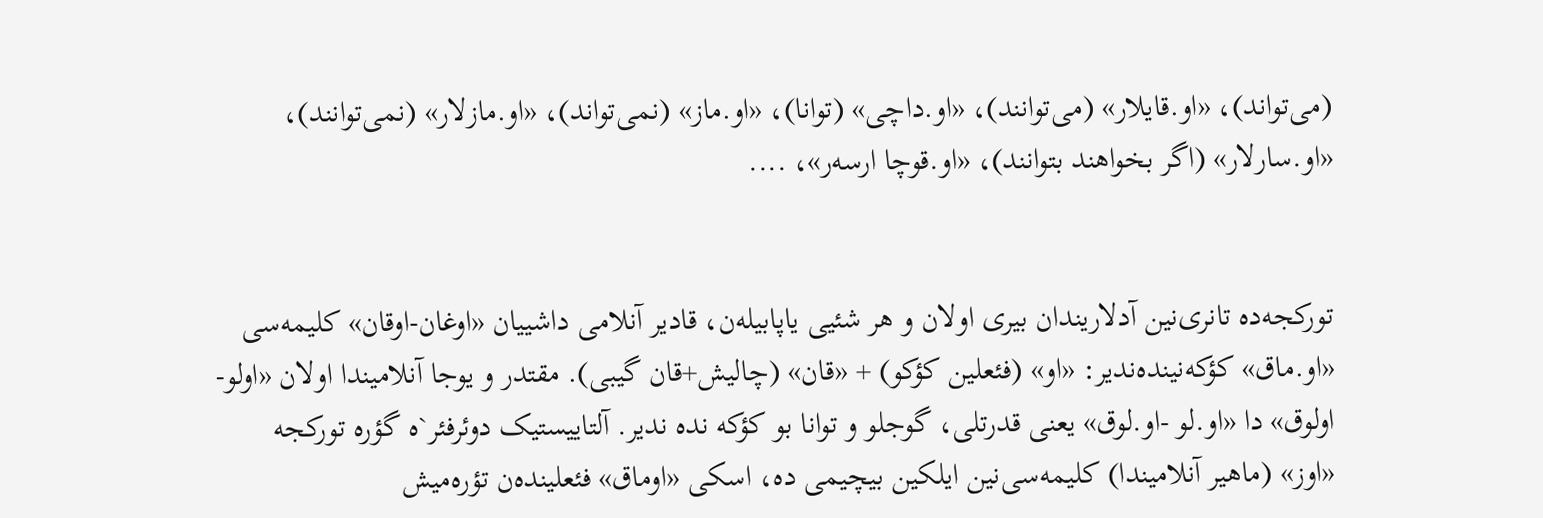(می‌تواند)، «او.قایلار» (می‌توانند)، «او.داچی» (توانا)، «او.ماز» (نمی‌تواند)، «او.مازلار» (نمی‌توانند)، «او.سارلار» (اگر بخواهند بتوانند)، «او.قوچا ارسه‌ر»، ....


تورکجه‌ده تانری‌نین آدلاریندان بیری اولان و هر شئیی یاپابیله‌ن، قادیر آنلامی داشییان «اوغان-اوقان» کلیمه‌سی «او.ماق» کؤکه‌نینده‌ندیر: «او» (فئعلین کؤکو) + «قان» (چالیش+قان گیبی). مقتدر و یوجا آنلامیندا اولان «اولو- اولوق» دا «او.لو -او.لوق» یعنی قدرتلی، گوجلو و توانا بو کؤکه نده ندیر. آلتاییستیک دوئرفئر`ه گؤره تورکجه «اوز» (ماهیر آنلامیندا) کلیمه‌سی‌نین ایلکین بیچیمی ده، اسکی «اوماق» فئعلینده‌ن تؤره‌میش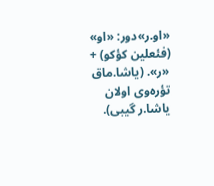«او.ر»دور: «او» (فئعلین کؤکو) + «ر». (یاشا.ماق تؤره‌وی اولان یاشا.ر گیبی).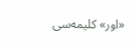«اور» کلیمه‌سی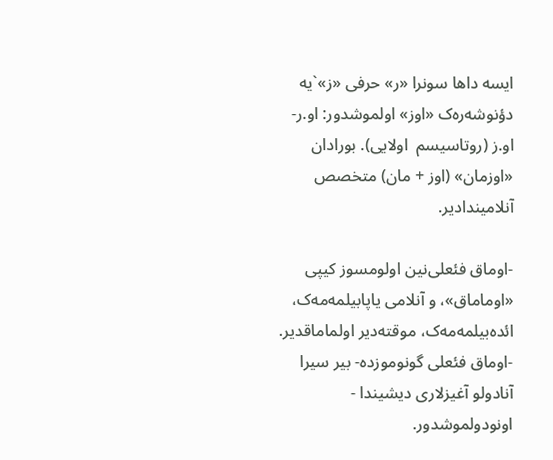ایسه داها سونرا «ر» حرفی «ز»`یه دؤنوشه‌ره‌ک «اوز» اولموشدور: او.ر-او.ز (روتاسیسم  اولایی). بورادان «اوزمان» (اوز + مان) متخصص آنلامیندادیر.

-اوماق فئعلی‌نین اولومسوز کیپی «اوماماق»، و آنلامی یاپابیلمه‌مه‌ک، ائده‌بیلمه‌مه‌ک، موقته‌دیر اولماماقدیر.
-اوماق فئعلی گونوموزده- بیر سیرا آنادولو آغیزلاری دیشیندا - اونودولموشدور.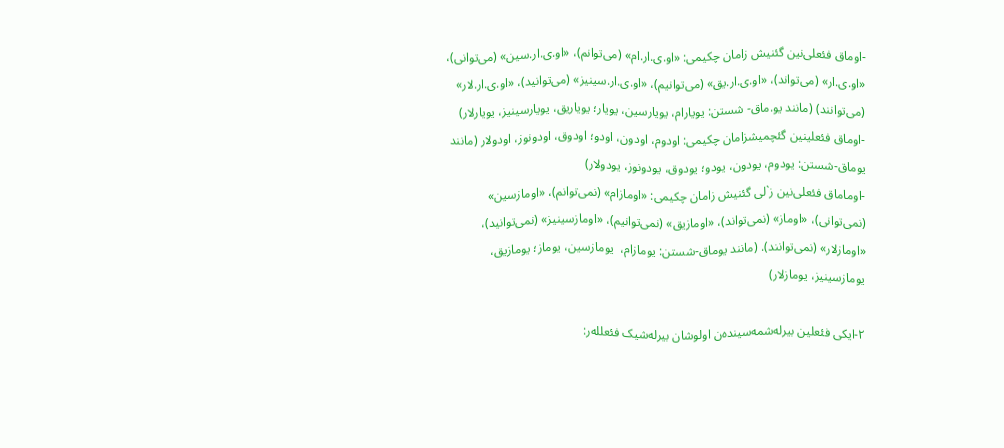-اوماق فئعلی‌نین گئنیش زامان چکیمی: «او.ی.ار.ام» (می‌توانم)، «او.ی.ار.سین» (می‌توانی)، «او.ی.ار» (می‌تواند)، «او.ی.ار.یق» (می‌توانیم)، «او.ی.ار.سینیز» (می‌توانید)، «او.ی.ار.لار» (می‌توانند) (مانند یو.ماق- شستن: یویارام، یویارسین، یویار؛ یویاریق، یویارسینیز، یویارلار)
-اوماق فئعلینین گئچمیشزامان چکیمی: اودوم، اودون، اودو؛ اودوق، اودونوز، اودولار (مانند یوماق-شستن: یودوم، یودون، یودو؛ یودوق، یودونوز، یودولار)
-اوماماق فئعلی‌نین ز`لی گئنیش زامان چکیمی: «اومازام» (نمی‌توانم)، «اومازسین» (نمی‌توانی)، «اوماز» (نمی‌تواند)، «اومازیق» (نمی‌توانیم)، «اومازسینیز» (نمی‌توانید)، «اومازلار» (نمی‌توانند). (مانند یوماق-شستن: یومازام،  یومازسین، یوماز؛ یومازیق، یومازسینیز، یومازلار)

٢-ايکی فئعلين بيرله‌شمه‌سينده‌ن اولوشان بيرله‌شيک فئعلله‌ر: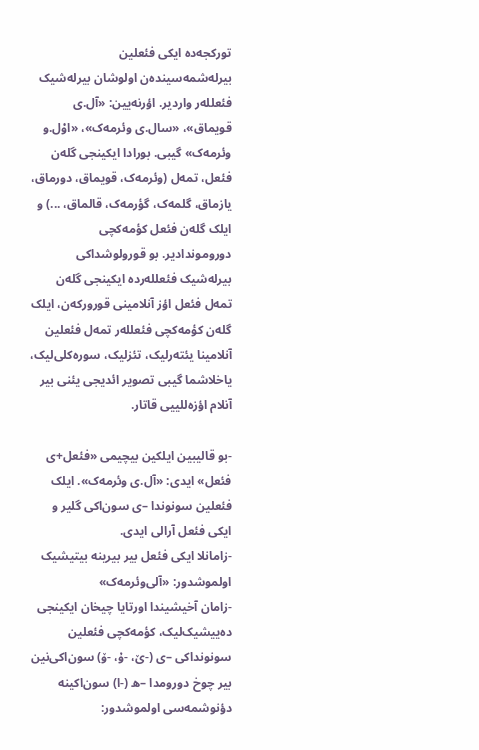تورکجه‌ده ایکی فئعلین بیرله‌شمه‌سینده‌ن اولوشان بیرله‌شیک فئعلله‌ر واردیر. اؤرنه‌یین: «آل.ی قویماق»، «سال.ی وئرمه‌ک»، «اوْل.و وئرمه‌ک» گیبی. بورادا ایکینجی گله‌ن فئعل، تمه‌ل (وئرمه‌ک، قویماق، دورماق، یازماق، گلمه‌ک، گؤرمه‌ک، قالماق، ...) و ایلک گله‌ن فئعل کؤمه‌کچی دوروموندادیر. بو قورولوشداکی بیرله‌شیک فئعلله‌رده ایکینجی گله‌ن تمه‌ل فئعل اؤز آنلامینی قورورکه‌ن، ایلک گله‌ن کؤمه‌کچی فئعلله‌ر تمه‌ل فئعلین آنلامینا یئته‌رلیک، تئزلیک، سوره‌کلی‌لیک، یاخلاشما گیبی تصویر ائدیجی یئنی بیر آنلام اؤزه‌للییی قاتار.

-بو قالیبین ایلکین بیچیمی «فئعل+ی فئعل» ایدی: «آل.ی وئرمه‌ک». ایلک فئعلین سونوندا –ی سون‌اکی گلیر و ایکی فئعل آرالی ایدی.
-زامانلا ایکی فئعل بیر بیرینه بیتیشیک اولموشدور: «آلی‌وئرمه‌ک»
-زامان آخیشیندا اورتایا چیخان ایکینجی ده‌ییشیک‌لیک، کؤمه‌کچی فئعلین سونونداکی –ی (-ێ، -ۇ، -ۆ) سون‌اکی‌نین بیر چوخ دورومدا –ه (-ا) سون‌اکینه دؤنوشمه‌سی اولموشدور: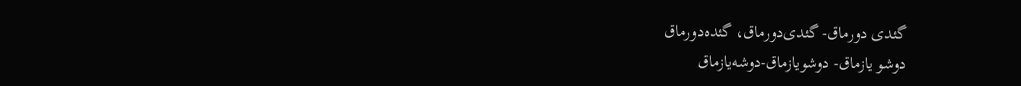گئدی دورماق- گئدی‌دورماق، گئده‌دورماق
دوشو یازماق- دوشویازماق-دوشه‌یازماق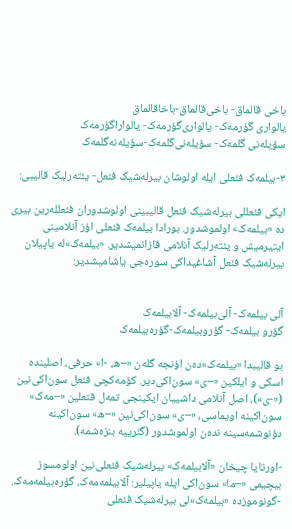باخی قالماق- باخی‌قالماق-باخاقالماق
یالواری گؤرمه‌ک- یالواری‌گؤرمه‌ک- یالواراگؤرمه‌ک
سؤیله‌نی گلمه‌ک- سؤیله‌نی‌گلمه‌ک-سؤیله‌نه‌گلمه‌ک

٣-بيلمه‌ک فئعلی ايله اولوشان بيرله‌شيک فئعل- يئته‌رليک قاليبی:

ایکی فئعللی بیرله‌شیک فئعل قالیبینی اولوشدوران فئعلله‌رین بیری ده «بیلمه‌ک» اولموشدور. بورادا بیلمه‌ک فئعلی اؤز آنلامینی ایتیرمیش و یئته‌رلیک آنلامی قازانمیشدیر. «بیلمه‌ک»له یاپیلان بیرله‌شیک فئعل آشاغیداکی سوره‌جی یاشامیشدیر:


آلی بیلمه‌ک- آلی‌بیلمه‌ک- آلابیلمه‌ک
گؤرو بیلمه‌ک- گؤروبیلمه‌ک-گؤره‌بیلمه‌ک

بو قالیبدا «بیلمه‌ک»ده‌ن اؤنجه گله‌ن «–ه، -ا» حرفی، اصلینده اسکی و ایلکین «–ی» سون‌اکی‌دیر. کؤمه‌کچی فئعل سون‌اکی‌نین («-ی»)، اصل آنلامی داشییان ایکینجی تمه‌ل فئعلین «–مه‌ک» سون‌اکینه اویماسی، «–ی» سون‌اکی‌نین «–ه» سون‌اکینه دؤنوشمه‌سینه نده‌ن اولموشدور (گئرییه بنزه‌شمه).

-اورتایا چیخان «آلابیلمه‌ک» بیرله‌شیک فئعلی‌نین اولومسوز بیچیمی «–ما» سون‌اکی ایله یاپیلیر: آلابیلمه‌مه‌ک، گؤره‌بیلمه‌مه‌ک.
-گونوموزده «بیلمه‌ک»لی بیرله‌شیک فئعلی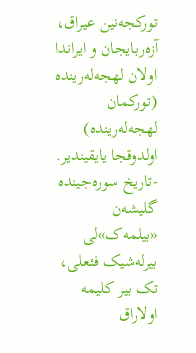تورکجه‌نین عیراق، آزه‌ربایجان و ایراندا اولان لهجه‌له‌رینده (تورکمان لهجه‌له‌رینده) اولدوقجا یایقیندیر.
-تاریخ سوره‌جینده گلیشه‌ن «بیلمه‌ک»لی بیرله‌شیک فئعلی، تک بیر کلیمه اولاراق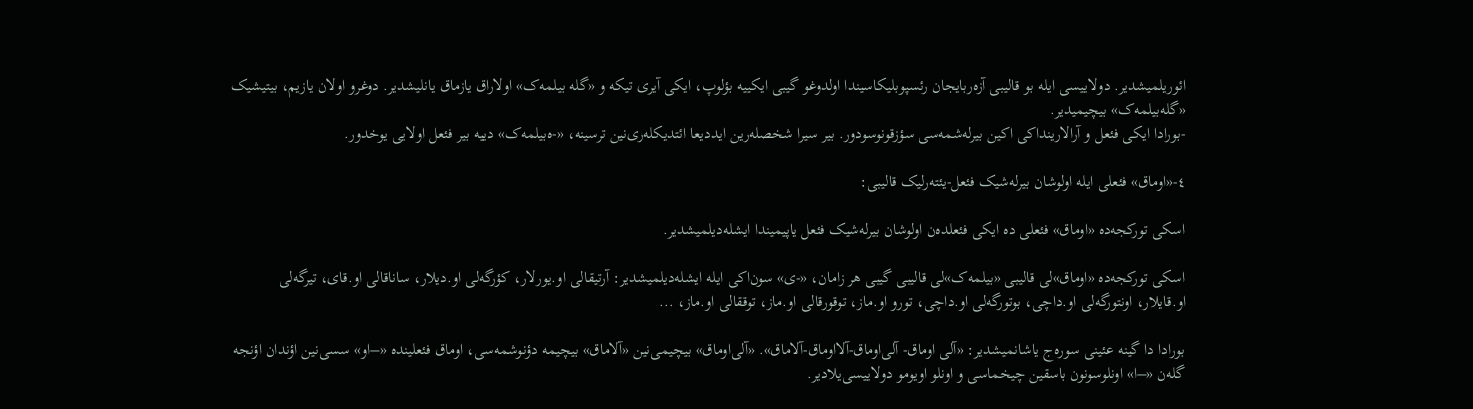ائوریلمیشدیر. دولاییسی ایله بو قالیبی آزه‌ربایجان رئسپوبلیکاسیندا اولدوغو گیبی ایکییه بؤلوپ، ایکی آیری تیکه و «گله بیلمه‌ک» اولاراق یازماق یانلیشدیر. دوغرو اولان یازیم، بیتیشیک «گله‌بیلمه‌ک» بیچیمیدیر.
-بورادا ایکی فئعل و آرالارینداکی اکین بیرله‌شمه‌سی سؤزقونوسودور. بیر سیرا شخصله‌رین ایددیعا ائتدیکله‌ری‌نین ترسینه، «-ه‌بیلمه‌ک» دییه بیر فئعل اولایی یوخدور.

٤-«اوماق» فئعلی ايله اولوشان بيرله‌شيک فئعل-يئته‌رليک قاليبی:

اسکی تورکجه‌ده «اوماق» فئعلی ده ایکی فئعلده‌ن اولوشان بیرله‌شیک فئعل یاپیمیندا ایشله‌دیلمیشدیر.

اسکی تورکجه‌ده «اوماق»لی قالیبی «بیلمه‌ک»لی قالیبی گیبی هر زامان، «-ی» سون‌اکی ایله ایشله‌دیلمیشدیر: آرتیقالی او.یورلار، کؤرگه‌لی او.دیلار، ساناقالی او.قای، تیرگه‌لی او.قایلار، اونتورگه‌لی او.داچی، بوتورگه‌لی او.داچی، تورو او.ماز، توقورقالی او.ماز، توققالی او.ماز، ...

بورادا دا گینه عئینی سوره‌ج یاشانمیشدیر: «آلی اوماق- آلی‌اوماق-آلااوماق-آلاماق». «آلی‌اوماق» بیچیمی‌نین «آلاماق» بیچیمه دؤنوشمه‌سی، اوماق فئعلینده «–او» سسی‌نین اؤندان اؤنجه گله‌ن «–ا» اونلوسونون باسقین چیخماسی و اونلو اویومو دولاییسی‌یلادیر.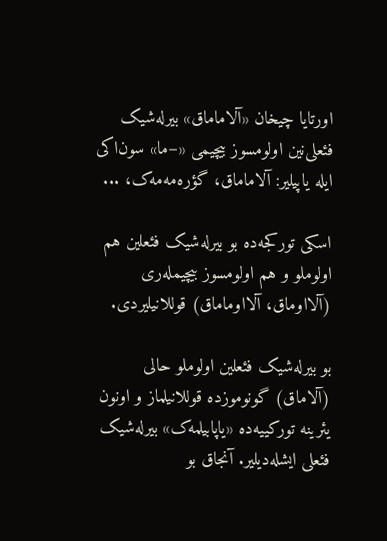اورتایا چیخان «آلاماماق» بیرله‌شیک فئعلی‌نین اولومسوز بیچیمی «–ما» سون‌اکی ایله یاپیلیر: آلاماماق، گؤره‌مه‌مه‌ک، ...

اسکی تورکجه‌ده بو بیرله‌شیک فئعلین هم اولوملو و هم اولومسوز بیچیمله‌ری (آلااوماق، آلااوماماق) قوللانیلیردی.

بو بیرله‌شیک فئعلین اولوملو حالی (آلاماق) گونوموزده قوللانیلماز و اونون یئرینه تورکییه‌ده «یاپابیلمه‌ک» بیرله‌شیک فئعلی ایشله‌دیلیر. آنجاق بو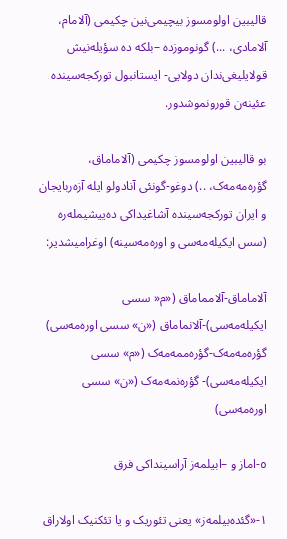قالیبین اولومسوز بیچیمی‌نین چکیمی (آلامام، آلامادی، ...) گونوموزده –بلکه ده سؤیله‌نیش قولایلیغی‌ندان دولایی- ایستانبول تورکجه‌سینده عئینه‌ن قورونموشدور.

بو قالیبین اولومسوز چکیمی (آلاماماق، گؤره‌مه‌مه‌ک، ..) دوغو-گونئی آنادولو ایله آزه‌ربایجان و ایران تورکجه‌سینده آشاغیداکی ده‌ییشیمله‌ره (سس ایکیله‌مه‌سی و اوره‌مه‌سینه) اوغرامیشدیر:

آلاماماق-آلامماماق («م« سسی ایکیله‌مه‌سی)-آلانماماق («ن» سسی اوره‌‌مه‌سی)
گؤره‌مه‌مه‌ک-گؤره‌ممه‌مه‌ک («م» سسی ایکیله‌مه‌سی)- گؤره‌نمه‌مه‌ک («ن» سسی اوره‌‌مه‌سی)

٥-اماز و –ابيلمه‌ز آراسينداکی فرق

١-«گئده‌بیلمه‌ز» یعنی تئوریک و یا تئکنیک اولاراق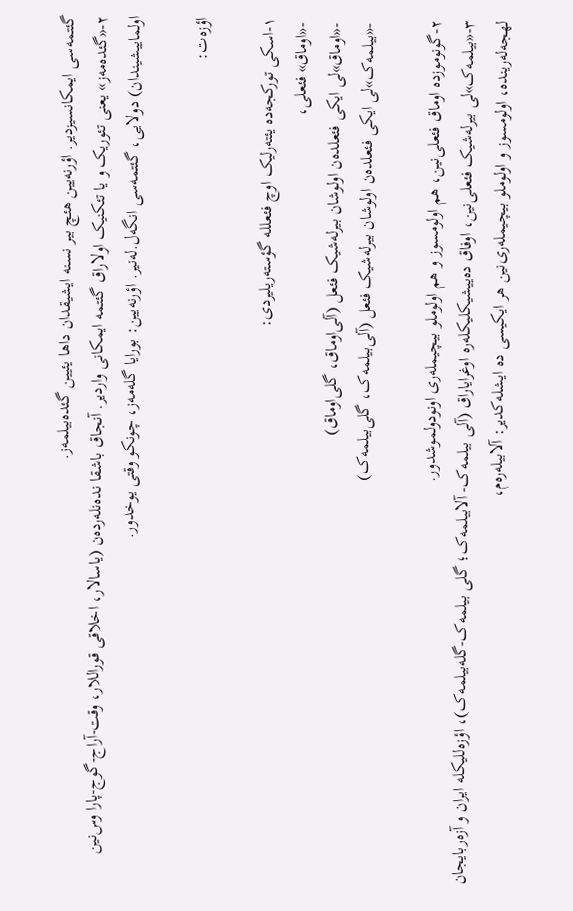گئتمه‌سی ایمکانسیزدیر. اؤرنه‌یین هئچ بیر نسنه ایشیقدان داها یئیین گئده‌بیلمه‌ز.
٢-«گئده‌مه‌ز» یعنی تئوریک و یا تئکنیک اولاراق گئتمه ایمکانی واردیر. آنجاق باشقا نده‌نله‌رده‌ن (یاسالار، اخلاقی قوراللار، وقت-آراج-گوج-پارا وس‌نین اولماییشیندان) دولایی، گئتمه‌سی انگه‌ل.له‌نیر. اؤرنه‌یین: بورایا گله‌مه‌ز، چونکو وقتی یوخدور.

اؤزه‌ت:

١-اسکی تورکجه‌ده یئته‌رلیک اوچ فئعلله گؤسته‌ریلیردی:
 -«اوماق» فئعلی،
 -«اوماق»لی ایکی فئعلده‌ن اولوشان بیرله‌شیک فئعل (آلی‌اوماق، گلی‌اوماق)
 -«بیلمه‌ک»لی ایکی فئعلده‌ن اولوشان بیرله‌شیک فئعل (آلی‌بیلمه‌ک، گلی‌بیلمه‌ک)

٢-گونوموزده اوماق فئعلی‌نین، هم اولومسوز و هم اولوملو بیچیمله‌ری اونودولموشدور.
٣-«بیلمه‌ک»لی بیرله‌شیک فئعلی‌نین، اوفاق ده‌ییشیکلیکله‌ره اوغرایاراق (آلی بیلمه‌ک- آلابیلمه‌ک؛ گلی بیلمه‌‌ک-گله‌بیلمه‌ک)، اؤزه‌للیکله ایران و آزه‌ربایجان لهجه‌له‌رینده، اولومسوز و اولوملو بیچیمله‌ری‌نین هر ایکیسی ده ایشله‌کدیر: آلابیله‌ره‌م،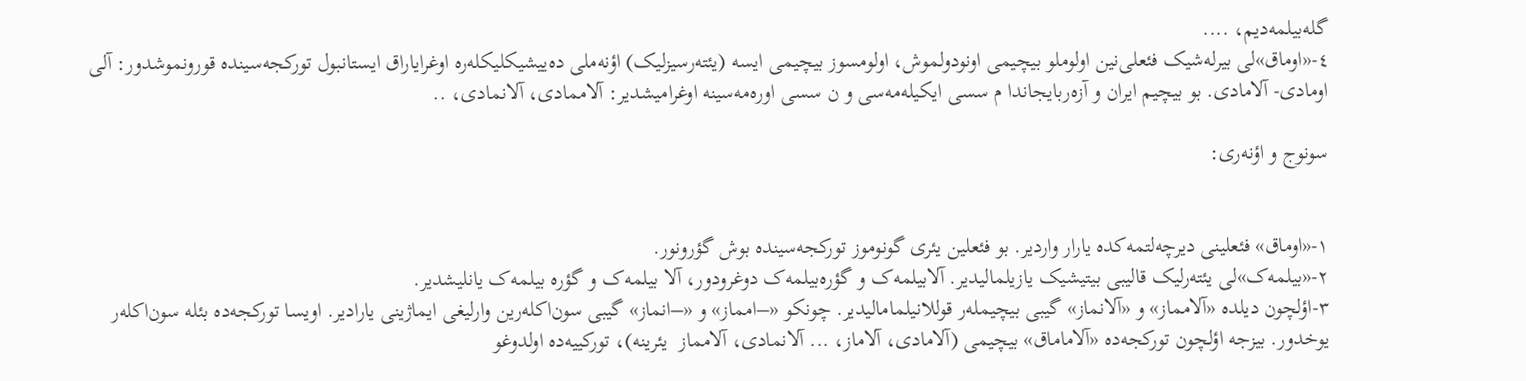گله‌بیلمه‌دیم، ....
٤-«اوماق»لی بیرله‌شیک فئعلی‌‌نین اولوملو بیچیمی اونودولموش، اولومسوز بیچیمی ایسه (یئته‌رسیزلیک) اؤنه‌ملی ده‌ییشیکلیکله‌ره اوغرایاراق ایستانبول تورکجه‌سینده قورونموشدور: آلی اومادی- آلامادی. بو بیچیم ایران و آزه‌ربایجاندا م سسی ایکیله‌مه‌سی و ن سسی اوره‌مه‌سینه اوغرامیشدیر: آلاممادی، آلانمادی، ..

سونوج و اؤنه‌ری:


١-«اوماق» فئعلینی دیرچه‌لتمه‌کده یارار واردیر. بو فئعلین یئری گونوموز تورکجه‌سینده بوش گؤرونور.
٢-«بیلمه‌ک»لی یئته‌رلیک قالیبی بیتیشیک یازیلمالیدیر. آلابیلمه‌ک و گؤره‌بیلمه‌ک دوغرودور، آلا بیلمه‌ک و گؤره بیلمه‌ک یانلیشدیر.
٣-اؤلچون دیلده «آلامماز» و «آلانماز» گیبی بیچیمله‌ر قوللانیلمامالیدیر. چونکو «–امماز» و «–انماز» گیبی سون‌اکله‌رین وارلیغی ایماژینی یارادیر. اویسا تورکجه‌ده بئله سون‌اکله‌ر یوخدور. بیزجه اؤلچون تورکجه‌ده «آلاماماق» بیچیمی (آلامادی، آلاماز، ... آلانمادی، آلامماز  یئرینه)، تورکییه‌ده اولدوغو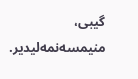گیبی، منیمسه‌نمه‌لیدیر.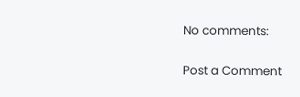No comments:

Post a Comment